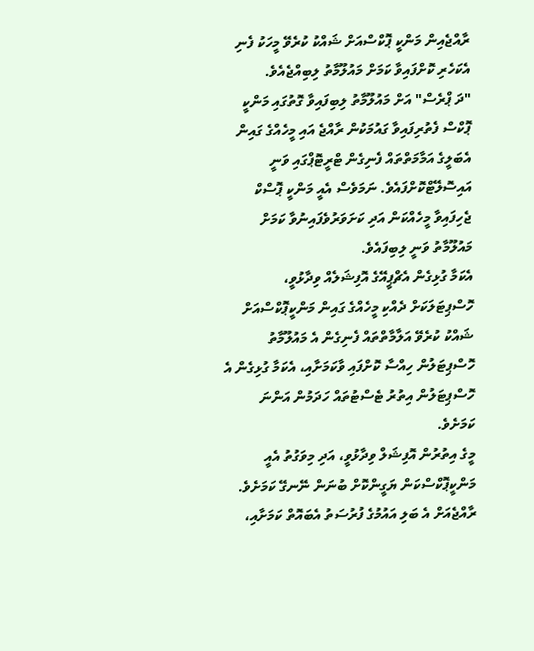ރާއްޖެއިން މަންކީ ޕޮކްސްއަށް ޝައްކު ކުރެވޭ މީހަކު ފެނި އެކަހެރި ކޮށްފައިވާ ކަމަށް މައުލޫމާތު ލިބިއްޖެއެވެ.
"ދަ ޕްރެސް" އަށް މައުލޫމާތު ލިބިފައިވާ ގޮތުގައި މަންކީ ޕޮކްސް ފެތުރިފައިވާ ގައުމަކުން ރާއްޖެ އައި މީހެއްގެ ގައިން އެބަލީގެ އަމާމަތްތައް ފެނިގެން ޓްރީޓޮޕްގައި ވަނީ އައިސޮލޭޓްކޮށްފައެވެ. ނަމަވެސް އެއީ މަންކީ ޕޮސްކް ޖެހިފައިވާ މީހެއްކަން އަދި ކަށަވަރުވެފައިނުވާ ކަމަށް މައުލޫމާތު ވަނީ ލިބިފައެވެ.
އެކަމާ ގުޅިގެން އެޗްޕީއޭގެ އޮފިޝަލެއް ވިދާޅުވީ، ހޮސްޕިޓަލަކަށް ދެއްކި މީހެއްގެ ގައިން މަންކީޕޮކްސްއަށް ޝައްކު ކުރެވޭ އަލާމާތްތައް ފެނިގެން އެ މައުލޫމާތު ހޮސްޕިޓަލުން ހިއްސާ ކޮށްފައި ވާކަމަށާއި، އެކަމާ ގުޅިގެން އެ ހޮސްޕިޓަލުން އިތުރު ޓެސްޓުތައް ހަދަމުން އަންނަ ކަމަށެވެ.
މީގެ އިތުރުން އޮފިޝަލް ވިދާޅުވީ، އަދި މިވަގުތު އެއީ މަންކީޕޮކްސްކަން ޔަގީންކޮށް ބުނަން ނޭނގޭ ކަމަށެވެ.
ރާއްޖެއަށް އެ ބަލި އައުމުގެ ފުރުސަތު އެބައޮތް ކަމަށާއި،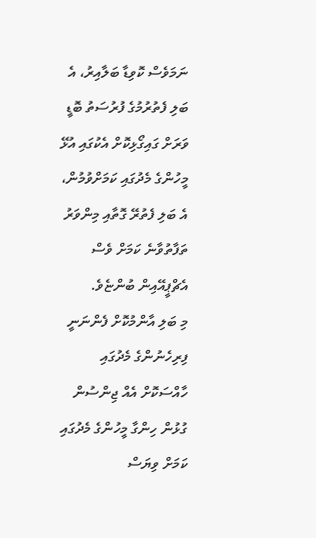ނަމަވެސް ކޮވިޑާ ބަލާއިރު، އެ ބަލި ފެތުރުމުގެ ފުރުސަތު ބޮޑީ ވަރަށް ގައިގޯޅިކޮށް އެކުގައި އުޅޭ މީހުންގެ މެދުގައި ކަމަށްވުމުން، އެ ބަލި ފެތުރޭ ގޮތާއި މިންވަރު ތަފާތުވާނެ ކަމަށް ވެސް އެޗްޕީއޭއިން ބުންޏެވެ.
މި ބަލި އާންމުކޮށް ފެންނަނީ ފިރިހެނުންގެ މެދުގައި ހާއްސަކޮށް އެއް ޖިންސުން ގުޅުން ހިންގާ މީހުންގެ މެދުގައި ކަމަށް ވިޔަސް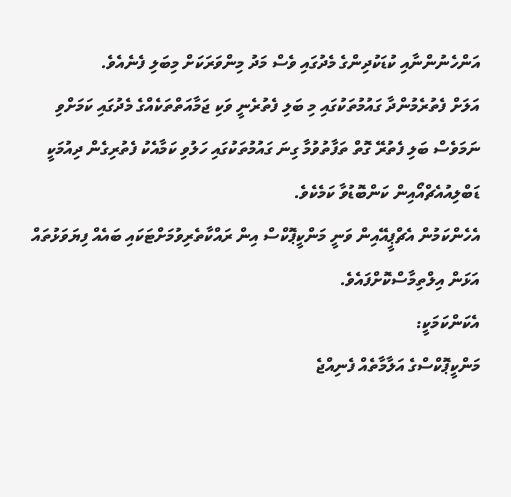އަންހެނުންނާއި ކުޑަކުދިންގެ މެދުގައި ވެސް މަދު މިންވަރަކަށް މިބަލި ފެނެއެވެ.
އަލަށް ފެތުރެމުންދާ ގައުމުތަކުގައި މި ބަލި ފެތުރެނީ ވަކި ޖަމާއަތްތަކެއްގެ މެދުގައި ކަމަށްވި ނަމަވެސް ބަލި ފެތުރޭ ގޮތް ތަފާތުވުމާ ގިނަ ގައުމުތަކުގައި ހަލުވި ކަމާއެކު ފެތުރިގެން ދިއުމަކީ ޑަބްލިއުއެޗްއޯއިން ކަންބޮޑުވާ ކަމެކެވެ.
އެހެންކަމުން އެޗްޕީއޭއިން ވަނީ މަންކީޕޮކްސް އިން ރައްކާތެރިވުމަށްޓަކައި ބައެއް ފިޔަވަޅުތައް އަޅަން އިލްތިމާސްކޮށްފައެވެ.
އެކަންކަމަކީ:
މަންކީޕޮކްސްގެ އަލާމާތެއް ފެނިއްޖެ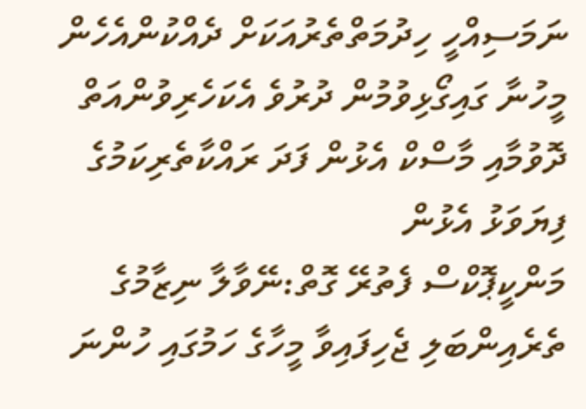ނަމަސިއްހީ ހިދުމަތްތެރުއަކަށް ދެއްކުންއެހެން މީހުނާ ގައިގޯޅިވުމުން ދުރުވެ އެކަހެރިވުންއަތް ދޮވުމާއި މާސްކް އެޅުން ފަދަ ރައްކާތެރިކަމުގެ ފިޔަވަޅު އެޅުން
މަންކީޕޮކްސް ފެތުރޭ ގޮތް:ނޭވާލާ ނިޒާމުގެ ތެރެއިންބަލި ޖެހިފައިވާ މީހާގެ ހަމުގައި ހުންނަ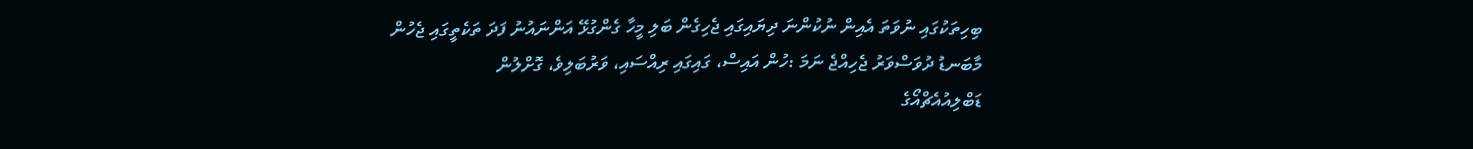ބިހިތަކުގައި ނުވަތަ އެއިން ނުކުންނަ ދިޔައިގައި ޖެހިގެން ބަލި މީހާ ގެންގުޅޭ އަންނައުނު ފަދަ ތަކެތީގައި ޖެހުން
މާބަނޑު ދުވަސްވަރު ޖެހިއްޖެ ނަމަ :ހުން އައިސް، ގައިގައި ރިއްސައި، ވަރުބަލިވެ، ގޮށްލުން
ޑަބްލިއުއެޗްއޯގެ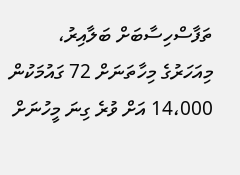ތަފާސްހިސާބަށް ބަލާއިރު، މިއަހަރުގެ މިހާތަނަށް 72 ގައުމަކުން 14،000 އަށް ވުރެ ގިނަ މީހުނަށް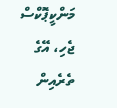މަންކީޕޮކްސް ޖެހި، އޭގެ ތެރެއިން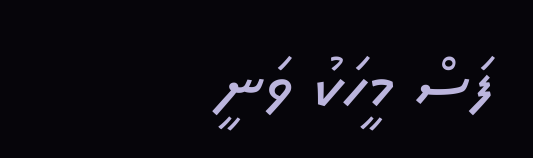ފަސް މީހަކު ވަނީ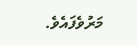މަރުވެފައެވެ.